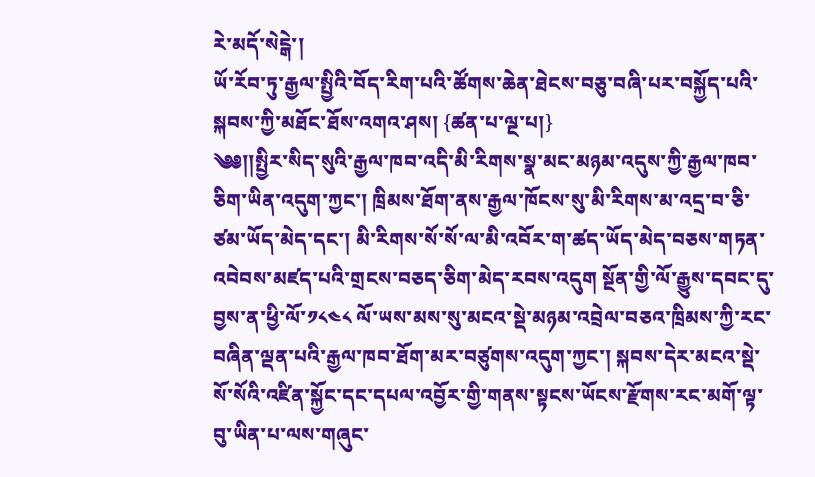རེ་མདོ་སེངྒེ་།
ཡོ་རོབ་ཏུ་རྒྱལ་སྤྱིའི་བོད་རིག་པའི་ཚོགས་ཆེན་ཐེངས་བཅུ་བཞི་པར་བསྐྱོད་པའི་སྐབས་ཀྱི་མཐོང་ཐོས་འགའ་ཤས། {ཚན་པ་ལྔ་པ།}
༄༅།།སྤྱིར་སིད་སུའི་རྒྱལ་ཁབ་འདི་མི་རིགས་སྣ་མང་མཉམ་འདུས་ཀྱི་རྒྱལ་ཁབ་ཅིག་ཡིན་འདུག་ཀྱང་། ཁྲིམས་ཐོག་ནས་རྒྱལ་ཁོངས་སུ་མི་རིགས་མ་འདྲ་བ་ཅི་ཙམ་ཡོད་མེད་དང་། མི་རིགས་སོ་སོ་ལ་མི་འབོར་ག་ཚད་ཡོད་མེད་བཅས་གཏན་འབེབས་མཛད་པའི་གྲངས་བཅད་ཅིག་མེད་རབས་འདུག སྔོན་གྱི་ལོ་རྒྱུས་དབང་དུ་བྱས་ན་ཕྱི་ལོ་༡༨༤༨ ལོ་ཡས་མས་སུ་མངའ་སྡེ་མཉམ་འབྲེལ་བཅའ་ཁྲིམས་ཀྱི་རང་བཞིན་ལྡན་པའི་རྒྱལ་ཁབ་ཐོག་མར་བཙུགས་འདུག་ཀྱང་། སྐབས་དེར་མངའ་སྡེ་སོ་སོའི་འཛིན་སྐྱོང་དང་དཔལ་འབྱོར་གྱི་གནས་སྟངས་ཡོངས་རྫོགས་རང་མགོ་ལྟ་བུ་ཡིན་པ་ལས་གཞུང་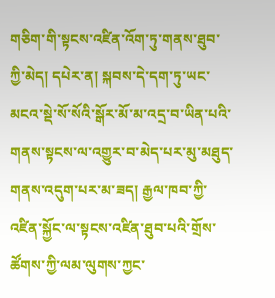གཅིག་གི་སྟངས་འཛིན་འོག་ཏུ་གནས་ཐུབ་ཀྱི་མེད། དཔེར་ན། སྐབས་དེ་དག་ཏུ་ཡང་མངའ་སྡེ་སོ་སོའི་སྒོར་མོ་མ་འདྲ་བ་ཡིན་པའི་གནས་སྟངས་ལ་འགྱུར་བ་མེད་པར་མུ་མཐུད་གནས་འདུག་པར་མ་ཟད། རྒྱལ་ཁབ་ཀྱི་འཛིན་སྐྱོང་ལ་སྟངས་འཛིན་ཐུབ་པའི་གྲོས་ཚོགས་ཀྱི་ལམ་ལུགས་ཀྱང་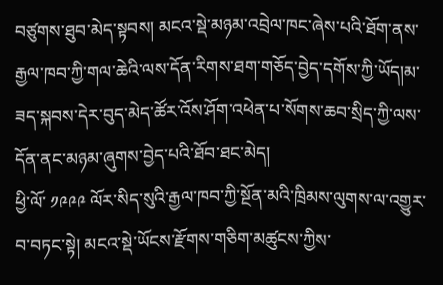བཙུགས་ཐུབ་མེད་སྟབས། མངའ་སྡེ་མཉམ་འབྲེལ་ཁང་ཞེས་པའི་ཐོག་ནས་རྒྱལ་ཁབ་ཀྱི་གལ་ཆེའི་ལས་དོན་རིགས་ཐག་གཅོད་བྱེད་དགོས་ཀྱི་ཡོད།མ་ཟད་སྐབས་དེར་བུད་མེད་ཚོར་འོས་ཤོག་འཕེན་པ་སོགས་ཆབ་སྲིད་ཀྱི་ལས་དོན་ནང་མཉམ་ཞུགས་བྱེད་པའི་ཐོབ་ཐང་མེད།
ཕྱི་ལོ་ ༡༩༩༩ ལོར་སིད་སུའི་རྒྱལ་ཁབ་ཀྱི་སྔོན་མའི་ཁྲིམས་ལུགས་ལ་འགྱུར་བ་བཏང་སྟེ། མངའ་སྡེ་ཡོངས་རྫོགས་གཅིག་མཚུངས་ཀྱིས་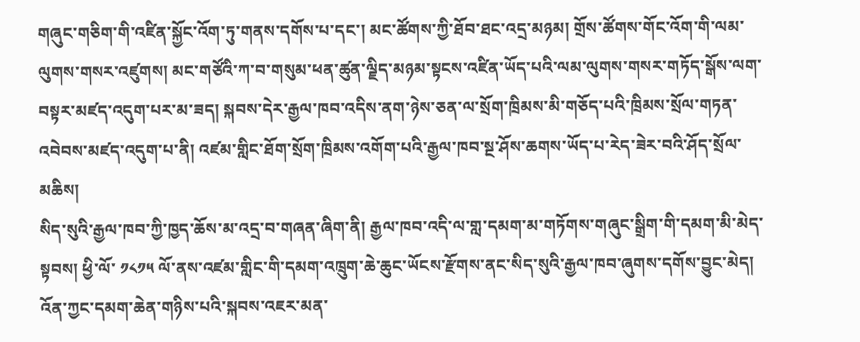གཞུང་གཅིག་གི་འཛིན་སྐྱོང་འོག་ཏུ་གནས་དགོས་པ་དང་། མང་ཚོགས་ཀྱི་ཐོབ་ཐང་འདྲ་མཉམ། གྲོས་ཚོགས་གོང་འོག་གི་ལམ་ལུགས་གསར་འཛུགས། མང་གཙོའི་ཀ་བ་གསུམ་ཕན་ཚུན་ལྗིད་མཉམ་སྟངས་འཛིན་ཡོད་པའི་ལམ་ལུགས་གསར་གཏོད་སྒོས་ལག་བསྟར་མཛད་འདུག་པར་མ་ཟད། སྐབས་དེར་རྒྱལ་ཁབ་འདིས་ནག་ཉེས་ཅན་ལ་སྲོག་ཁྲིམས་མི་གཅོད་པའི་ཁྲིམས་སྲོལ་གཏན་འབེབས་མཛད་འདུག་པ་ནི། འཛམ་གླིང་ཐོག་སྲོག་ཁྲིམས་འགོག་པའི་རྒྱལ་ཁབ་སྔ་ཤོས་ཆགས་ཡོད་པ་རེད་ཟེར་བའི་ཤོད་སྲོལ་མཆིས།
སིད་སུའི་རྒྱལ་ཁབ་ཀྱི་ཁྱད་ཆོས་མ་འདྲ་བ་གཞན་ཞིག་ནི། རྒྱལ་ཁབ་འདི་ལ་གླ་དམག་མ་གཏོགས་གཞུང་སྒྲིག་གི་དམག་མི་མེད་སྟབས། ཕྱི་ལོ་ ༡༨༡༥ ལོ་ནས་འཛམ་གླིང་གི་དམག་འཁྲུག་ཆེ་ཆུང་ཡོངས་རྫོགས་ནང་སིད་སུའི་རྒྱལ་ཁབ་ཞུགས་དགོས་བྱུང་མེད། འོན་ཀྱང་དམག་ཆེན་གཉིས་པའི་སྐབས་འཇར་མན་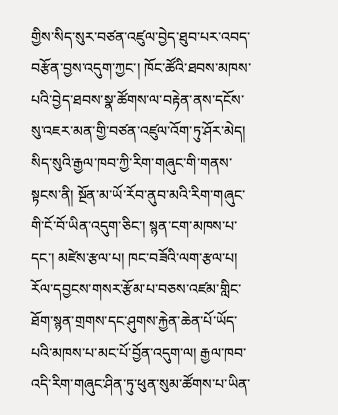གྱིས་སིད་སུར་བཙན་འཛུལ་བྱེད་ཐུབ་པར་འབད་བརྩོན་བྱས་འདུག་ཀྱང་། ཁོང་ཚོའི་ཐབས་མཁས་པའི་བྱེད་ཐབས་སྣ་ཚོགས་ལ་བརྟེན་ནས་དངོས་སུ་འཇར་མན་གྱི་བཙན་འཛུལ་འོག་ཏུ་ཤོར་མེད།
སིད་སུའི་རྒྱལ་ཁབ་ཀྱི་རིག་གཞུང་གི་གནས་སྟངས་ནི། སྔོན་མ་ཡོ་རོབ་ནུབ་མའི་རིག་གཞུང་གི་ངོ་བོ་ཡིན་འདུག་ཅིང་། སྙན་ངག་མཁས་པ་དང་། མཛེས་རྩལ་པ། ཁང་བཟོའི་ལག་རྩལ་པ། རོལ་དབྱངས་གསར་རྩོམ་པ་བཅས་འཛམ་གླིང་ཐོག་སྙན་གྲགས་དང་ཤུགས་རྐྱེན་ཆེན་པོ་ཡོད་པའི་མཁས་པ་མང་པོ་བྱོན་འདུག་ལ། རྒྱལ་ཁབ་འདི་རིག་གཞུང་ཤིན་ཏུ་ཕུན་སུམ་ཚོགས་པ་ཡིན་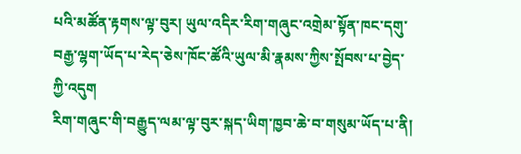པའི་མཚོན་རྟགས་ལྟ་བུར། ཡུལ་འདིར་རིག་གཞུང་འགྲེམ་སྟོན་ཁང་དགུ་བརྒྱ་ལྷག་ཡོད་པ་རེད་ཅེས་ཁོང་ཚོའི་ཡུལ་མི་རྣམས་ཀྱིས་སྤོབས་པ་བྱེད་ཀྱི་འདུག
རིག་གཞུང་གི་བརྒྱུད་ལམ་ལྟ་བུར་སྐད་ཡིག་ཁྱབ་ཆེ་བ་གསུམ་ཡོད་པ་ནི།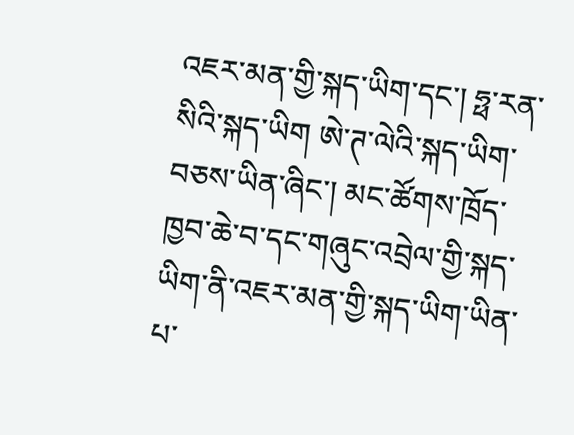འཇར་མན་གྱི་སྐད་ཡིག་དང་། ཧྥ་རན་སིའི་སྐད་ཡིག ཨེ་ཊ་ལེའི་སྐད་ཡིག་བཅས་ཡིན་ཞིང་། མང་ཚོགས་ཁྲོད་ཁྱབ་ཆེ་བ་དང་གཞུང་འབྲེལ་གྱི་སྐད་ཡིག་ནི་འཇར་མན་གྱི་སྐད་ཡིག་ཡིན་པ་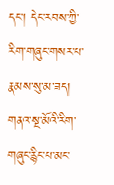དང་། དེང་རབས་ཀྱི་རིག་གཞུང་གསར་པ་རྣམས་སུ་མ་ཟད། གནའ་སྔ་མོའི་རིག་གཞུང་རྙིང་པ་མང་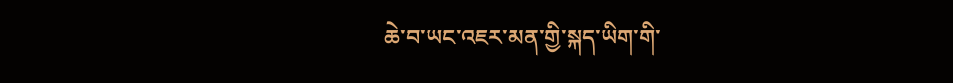ཆེ་བ་ཡང་འཇར་མན་གྱི་སྐད་ཡིག་གི་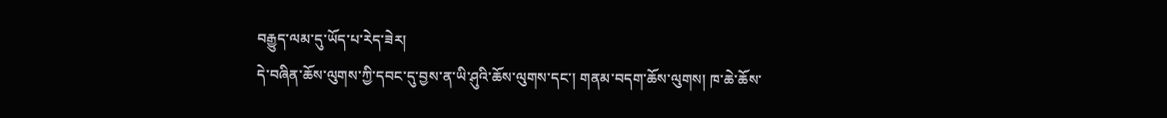བརྒྱུད་ལམ་དུ་ཡོད་པ་རེད་ཟེར།
དེ་བཞིན་ཆོས་ལུགས་ཀྱི་དབང་དུ་བྱས་ན་ཡི་ཤུའི་ཆོས་ལུགས་དང་། གནམ་བདག་ཆོས་ལུགས། ཁ་ཆེ་ཆོས་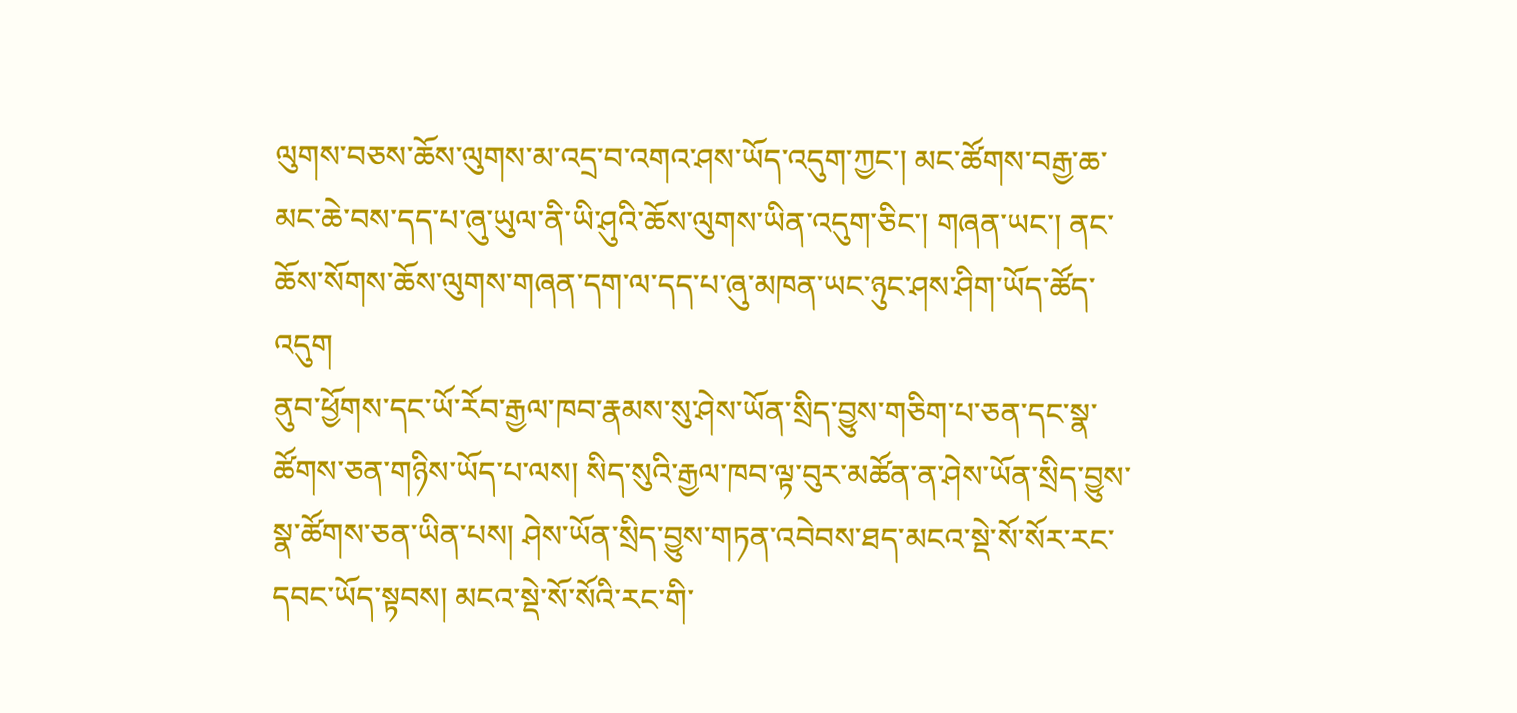ལུགས་བཅས་ཆོས་ལུགས་མ་འདྲ་བ་འགའ་ཤས་ཡོད་འདུག་ཀྱང་། མང་ཚོགས་བརྒྱ་ཆ་མང་ཆེ་བས་དད་པ་ཞུ་ཡུལ་ནི་ཡི་ཤུའི་ཆོས་ལུགས་ཡིན་འདུག་ཅིང་། གཞན་ཡང་། ནང་ཆོས་སོགས་ཆོས་ལུགས་གཞན་དག་ལ་དད་པ་ཞུ་མཁན་ཡང་ཉུང་ཤས་ཤིག་ཡོད་ཚོད་འདུག
ནུབ་ཕྱོགས་དང་ཡོ་རོབ་རྒྱལ་ཁབ་རྣམས་སུ་ཤེས་ཡོན་སྲིད་བྱུས་གཅིག་པ་ཅན་དང་སྣ་ཚོགས་ཅན་གཉིས་ཡོད་པ་ལས། སིད་སུའི་རྒྱལ་ཁབ་ལྟ་བུར་མཚོན་ན་ཤེས་ཡོན་སྲིད་བྱུས་སྣ་ཚོགས་ཅན་ཡིན་པས། ཤེས་ཡོན་སྲིད་བྱུས་གཏན་འབེབས་ཐད་མངའ་སྡེ་སོ་སོར་རང་དབང་ཡོད་སྟབས། མངའ་སྡེ་སོ་སོའི་རང་གི་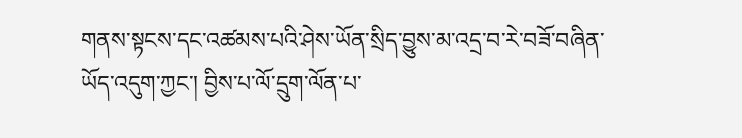གནས་སྟངས་དང་འཚམས་པའི་ཤེས་ཡོན་སྲིད་བྱུས་མ་འདྲ་བ་རེ་བཟོ་བཞིན་ཡོད་འདུག་ཀྱང་། བྱིས་པ་ལོ་དྲུག་ལོན་པ་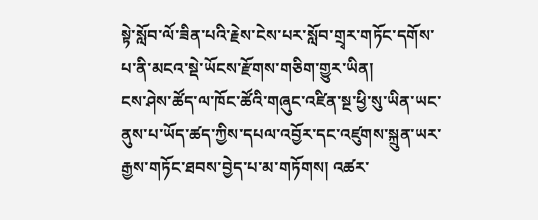སྟེ་སློབ་ལོ་ཟིན་པའི་རྗེས་ངེས་པར་སློབ་གྲྭར་གཏོང་དགོས་པ་ནི་མངའ་སྡེ་ཡོངས་རྫོགས་གཅིག་གྱུར་ཡིན།
ངས་ཤེས་ཚོད་ལ་ཁོང་ཚོའི་གཞུང་འཛིན་སྔ་ཕྱི་སུ་ཡིན་ཡང་ནུས་པ་ཡོད་ཚད་ཀྱིས་དཔལ་འབྱོར་དང་འཛུགས་སྐྲུན་ཡར་རྒྱས་གཏོང་ཐབས་བྱེད་པ་མ་གཏོགས། འཚར་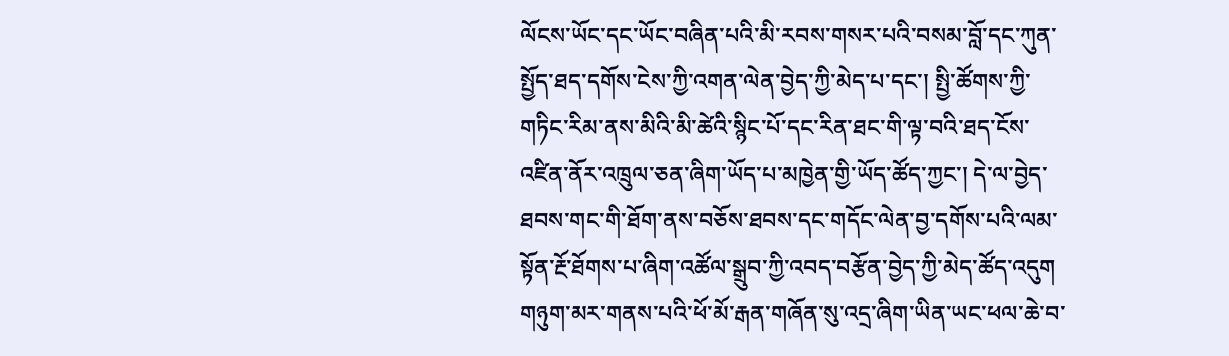ལོངས་ཡོང་དང་ཡོང་བཞིན་པའི་མི་རབས་གསར་པའི་བསམ་བློ་དང་ཀུན་སྤྱོད་ཐད་དགོས་ངེས་ཀྱི་འགན་ལེན་བྱེད་ཀྱི་མེད་པ་དང་། སྤྱི་ཚོགས་ཀྱི་གཏིང་རིམ་ནས་མིའི་མི་ཚེའི་སྙིང་པོ་དང་རིན་ཐང་གི་ལྟ་བའི་ཐད་ངོས་འཛིན་ནོར་འཁྲུལ་ཅན་ཞིག་ཡོད་པ་མཁྱེན་གྱི་ཡོད་ཚོད་ཀྱང་། དེ་ལ་བྱེད་ཐབས་གང་གི་ཐོག་ནས་བཅོས་ཐབས་དང་གདོང་ལེན་བྱ་དགོས་པའི་ལམ་སྟོན་རྔོ་ཐོགས་པ་ཞིག་འཚོལ་སྒྲུབ་ཀྱི་འབད་བརྩོན་བྱེད་ཀྱི་མེད་ཚོད་འདུག
གཉུག་མར་གནས་པའི་ཕོ་མོ་རྒན་གཞོན་སུ་འདྲ་ཞིག་ཡིན་ཡང་ཕལ་ཆེ་བ་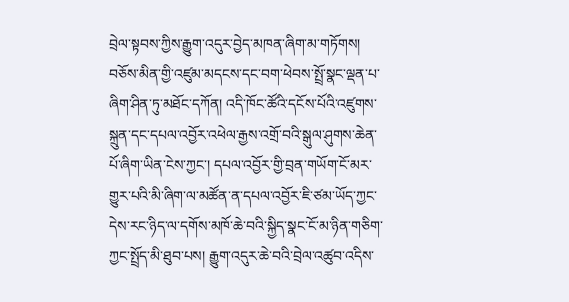བྲེལ་སྟབས་ཀྱིས་རྒྱུག་འདུར་བྱེད་མཁན་ཞིག་མ་གཏོགས། བཅོས་མིན་གྱི་འཛུམ་མདངས་དང་བག་ཕེབས་སྤྲོ་སྣང་ལྡན་པ་ཞིག་ཤིན་ཏུ་མཐོང་དཀོན། འདི་ཁོང་ཚོའི་དངོས་པོའི་འཛུགས་སྐྲུན་དང་དཔལ་འབྱོར་འཕེལ་རྒྱས་འགྲོ་བའི་སྒུལ་ཤུགས་ཆེན་པོ་ཞིག་ཡིན་ངེས་ཀྱང་། དཔལ་འབྱོར་གྱི་བྲན་གཡོག་ངོ་མར་གྱུར་པའི་མི་ཞིག་ལ་མཚོན་ན་དཔལ་འབྱོར་ཇི་ཙམ་ཡོད་ཀྱང་དེས་རང་ཉིད་ལ་དགོས་མཁོ་ཆེ་བའི་སྐྱིད་སྣང་ངོ་མ་ཉིན་གཅིག་ཀྱང་སྤྲོད་མི་ཐུབ་པས། རྒྱུག་འདུར་ཆེ་བའི་བྲེལ་འཚུབ་འདིས་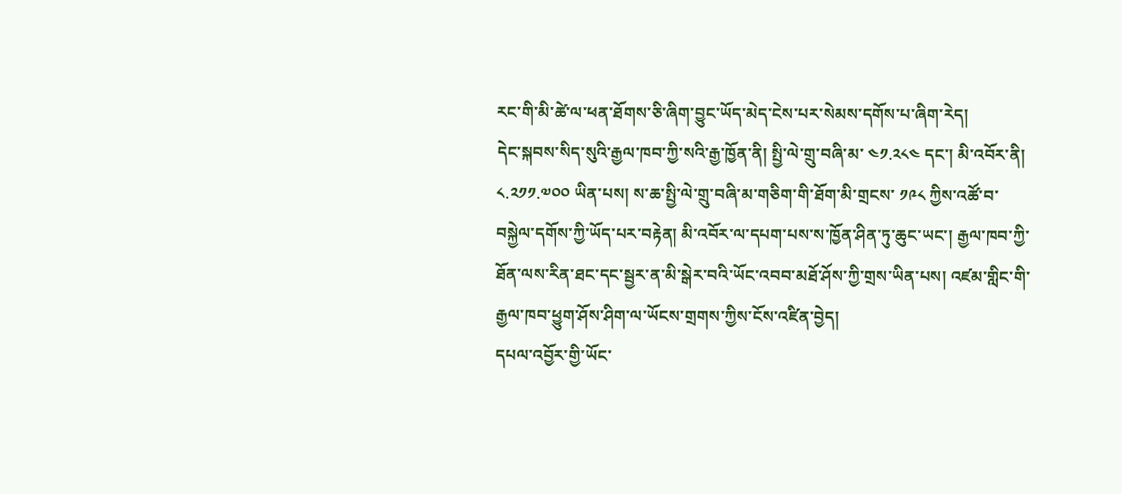རང་གི་མི་ཚེ་ལ་ཕན་ཐོགས་ཅི་ཞིག་བྱུང་ཡོད་མེད་ངེས་པར་སེམས་དགོས་པ་ཞིག་རེད།
དེང་སྐབས་སིད་སུའི་རྒྱལ་ཁབ་ཀྱི་སའི་རྒྱ་ཁྱོན་ནི། སྤྱི་ལེ་གྲུ་བཞི་མ་ ༤༡.༢༨༤ དང་། མི་འབོར་ནི། ༨.༢༡༡.༧༠༠ ཡིན་པས། ས་ཆ་སྤྱི་ལེ་གྲུ་བཞི་མ་གཅིག་གི་ཐོག་མི་གྲངས་ ༡༩༨ ཀྱིས་འཚོ་བ་བསྐྱེལ་དགོས་ཀྱི་ཡོད་པར་བརྟེན། མི་འབོར་ལ་དཔག་པས་ས་ཁྱོན་ཤིན་ཏུ་ཆུང་ཡང་། རྒྱལ་ཁབ་ཀྱི་ཐོན་ལས་རིན་ཐང་དང་སྦྱར་ན་མི་སྒེར་བའི་ཡོང་འབབ་མཐོ་ཤོས་ཀྱི་གྲས་ཡིན་པས། འཛམ་གླིང་གི་རྒྱལ་ཁབ་ཕྱུག་ཤོས་ཤིག་ལ་ཡོངས་གྲགས་ཀྱིས་ངོས་འཛིན་བྱེད།
དཔལ་འབྱོར་གྱི་ཡོང་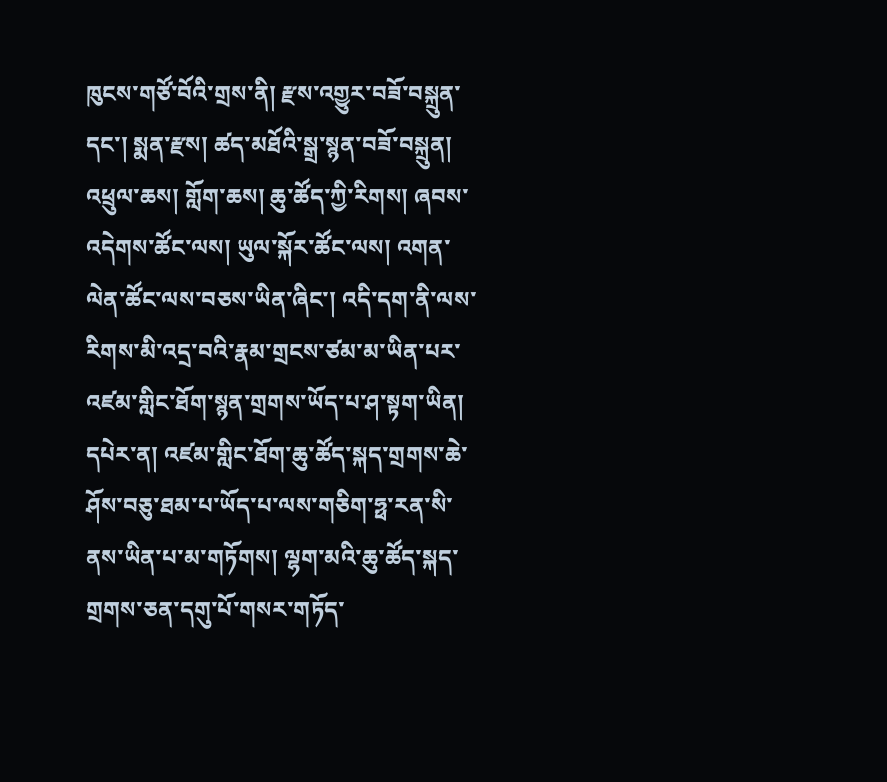ཁུངས་གཙོ་བོའི་གྲས་ནི། རྫས་འགྱུར་བཟོ་བསྐྲུན་དང་། སྨན་རྫས། ཚད་མཐོའི་སྒྲ་སྙན་བཟོ་བསྐྲུན། འཕྲུལ་ཆས། གློག་ཆས། ཆུ་ཚོད་ཀྱི་རིགས། ཞབས་འདེགས་ཚོང་ལས། ཡུལ་སྐོར་ཚོང་ལས། འགན་ལེན་ཚོང་ལས་བཅས་ཡིན་ཞིང་། འདི་དག་ནི་ལས་རིགས་མི་འདྲ་བའི་རྣམ་གྲངས་ཙམ་མ་ཡིན་པར་འཛམ་གླིང་ཐོག་སྙན་གྲགས་ཡོད་པ་ཤ་སྟག་ཡིན། དཔེར་ན། འཛམ་གླིང་ཐོག་ཆུ་ཚོད་སྐད་གྲགས་ཆེ་ཤོས་བཅུ་ཐམ་པ་ཡོད་པ་ལས་གཅིག་ཧྥ་རན་སི་ནས་ཡིན་པ་མ་གཏོགས། ལྷག་མའི་ཆུ་ཚོད་སྐད་གྲགས་ཅན་དགུ་པོ་གསར་གཏོད་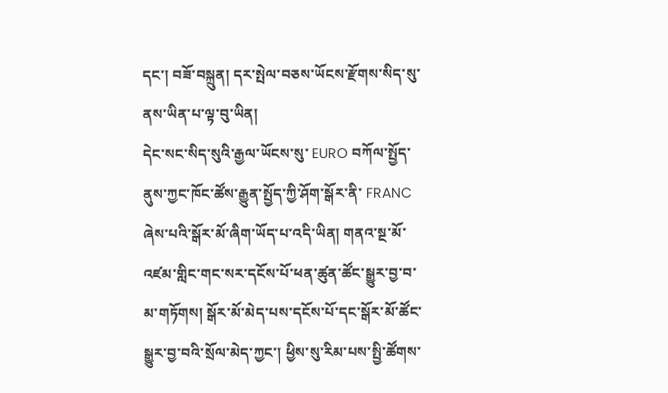དང་། བཟོ་བསྐྲུན། དར་སྤེལ་བཅས་ཡོངས་རྫོགས་སིད་སུ་ནས་ཡིན་པ་ལྟ་བུ་ཡིན།
དེང་སང་སིད་སུའི་རྒྱལ་ཡོངས་སུ་ EURO བཀོལ་སྤྱོད་ནུས་ཀྱང་ཁོང་ཚོས་རྒྱུན་སྤྱོད་ཀྱི་ཤོག་སྒོར་ནི་ FRANC ཞེས་པའི་སྒོར་མོ་ཞིག་ཡོད་པ་འདི་ཡིན། གནའ་སྔ་མོ་འཛམ་གླིང་གང་སར་དངོས་པོ་ཕན་ཚུན་ཚོང་སྒྱུར་བྱ་བ་མ་གཏོགས། སྒོར་མོ་མེད་པས་དངོས་པོ་དང་སྒོར་མོ་ཚོང་སྒྱུར་བྱ་བའི་སྲོལ་མེད་ཀྱང་། ཕྱིས་སུ་རིམ་པས་སྤྱི་ཚོགས་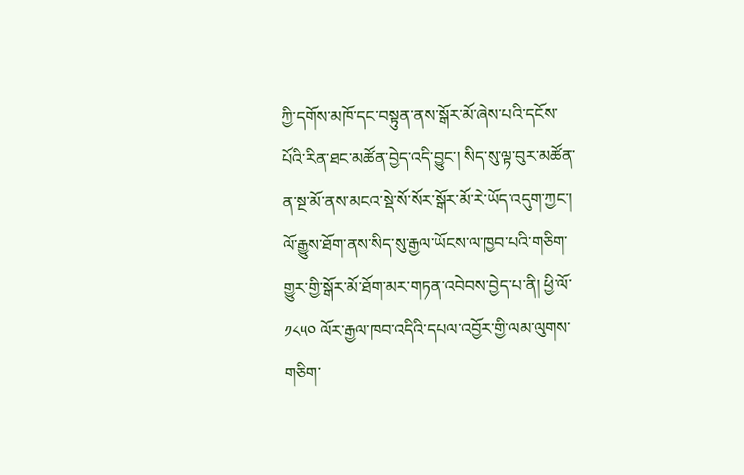ཀྱི་དགོས་མཁོ་དང་བསྟུན་ནས་སྒོར་མོ་ཞེས་པའི་དངོས་པོའི་རིན་ཐང་མཚོན་བྱེད་འདི་བྱུང་། སིད་སུ་ལྟ་བུར་མཚོན་ན་སྔ་མོ་ནས་མངའ་སྡེ་སོ་སོར་སྒོར་མོ་རེ་ཡོད་འདུག་ཀྱང་། ལོ་རྒྱུས་ཐོག་ནས་སིད་སུ་རྒྱལ་ཡོངས་ལ་ཁྱབ་པའི་གཅིག་གྱུར་གྱི་སྒོར་མོ་ཐོག་མར་གཏན་འབེབས་བྱེད་པ་ནི། ཕྱི་ལོ་ ༡༨༥༠ ལོར་རྒྱལ་ཁབ་འདིའི་དཔལ་འབྱོར་གྱི་ལམ་ལུགས་གཅིག་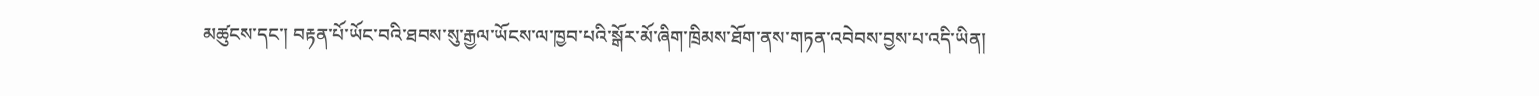མཚུངས་དང་། བརྟན་པོ་ཡོང་བའི་ཐབས་སུ་རྒྱལ་ཡོངས་ལ་ཁྱབ་པའི་སྒོར་མོ་ཞིག་ཁྲིམས་ཐོག་ནས་གཏན་འབེབས་བྱས་པ་འདི་ཡིན།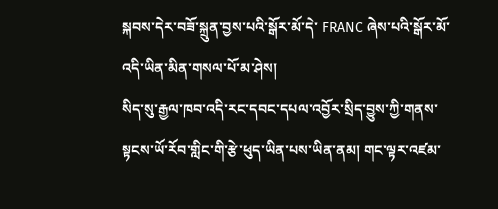སྐབས་དེར་བཟོ་སྐྲུན་བྱས་པའི་སྒོར་མོ་དེ་ FRANC ཞེས་པའི་སྒོར་མོ་འདི་ཡིན་མིན་གསལ་པོ་མ་ཤེས།
སིད་སུ་རྒྱལ་ཁབ་འདི་རང་དབང་དཔལ་འབྱོར་སྲིད་བྱུས་ཀྱི་གནས་སྟངས་ཡོ་རོབ་གླིང་གི་རྩེ་ཕུད་ཡིན་པས་ཡིན་ནམ། གང་ལྟར་འཛམ་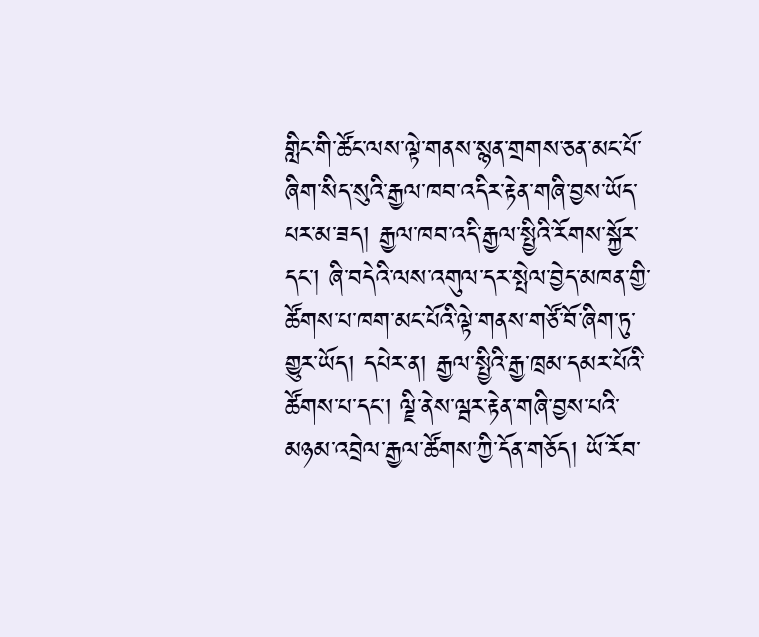གླིང་གི་ཚོང་ལས་ལྟེ་གནས་སྙན་གྲགས་ཅན་མང་པོ་ཞིག་སིད་སུའི་རྒྱལ་ཁབ་འདིར་རྟེན་གཞི་བྱས་ཡོད་པར་མ་ཟད། རྒྱལ་ཁབ་འདི་རྒྱལ་སྤྱིའི་རོགས་སྐྱོར་དང་། ཞི་བདེའི་ལས་འགུལ་དར་སྤེལ་བྱེད་མཁན་གྱི་ཚོགས་པ་ཁག་མང་པོའི་ལྟེ་གནས་གཙོ་བོ་ཞིག་ཏུ་གྱུར་ཡོད། དཔེར་ན། རྒྱལ་སྤྱིའི་རྒྱ་ཁྲམ་དམར་པོའི་ཚོགས་པ་དང་། ལྗི་ནེས་ལྦར་རྟེན་གཞི་བྱས་པའི་མཉམ་འབྲེལ་རྒྱལ་ཚོགས་ཀྱི་དོན་གཅོད། ཡོ་རོབ་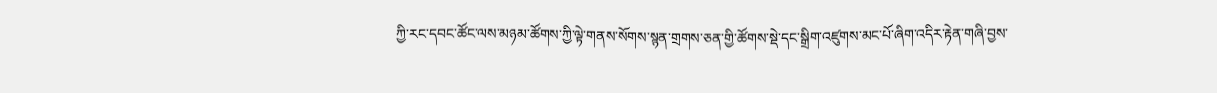ཀྱི་རང་དབང་ཚོང་ལས་མཉམ་ཚོགས་ཀྱི་ལྟེ་གནས་སོགས་སྙན་གྲགས་ཅན་གྱི་ཚོགས་སྡེ་དང་སྒྲིག་འཛུགས་མང་པོ་ཞིག་འདིར་རྟེན་གཞི་བྱས་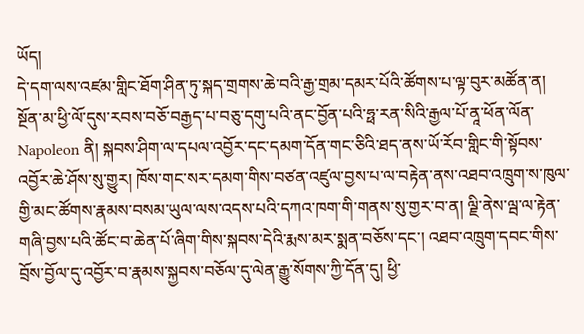ཡོད།
དེ་དག་ལས་འཛམ་གླིང་ཐོག་ཤིན་ཏུ་སྐད་གྲགས་ཆེ་བའི་རྒྱ་གྲམ་དམར་པོའི་ཚོགས་པ་ལྟ་བུར་མཚོན་ན། སྔོན་མ་ཕྱི་ལོ་དུས་རབས་བཅོ་བརྒྱད་པ་བཅུ་དགུ་པའི་ནང་བྱོན་པའི་ཧྥ་རན་སིའི་རྒྱལ་པོ་ནཱ་ཕོན་ལོན་ Napoleon ནི། སྐབས་ཤིག་ལ་དཔལ་འབྱོར་དང་དམག་དོན་གང་ཅིའི་ཐད་ནས་ཡོ་རོབ་གླིང་གི་སྟོབས་འབྱོར་ཆེ་ཤོས་སུ་གྱུར། ཁོས་གང་སར་དམག་གིས་བཙན་འཛུལ་བྱས་པ་ལ་བརྟེན་ནས་འཐབ་འཁྲུག་ས་ཁུལ་གྱི་མང་ཚོགས་རྣམས་བསམ་ཡུལ་ལས་འདས་པའི་དཀའ་ཁག་གི་གནས་སུ་གྱར་བ་ན། ལྗི་ནེས་ལྦ་ལ་རྟེན་གཞི་བྱས་པའི་ཚོང་བ་ཆེན་པོ་ཞིག་གིས་སྐབས་དེའི་རྨས་མར་སྨན་བཅོས་དང་། འཐབ་འཁྲུག་དབང་གིས་བྲོས་བྱོལ་དུ་འབྱོར་བ་རྣམས་སྐྱབས་བཅོལ་དུ་ལེན་རྒྱུ་སོགས་ཀྱི་དོན་དུ། ཕྱི་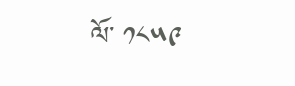ལོ་ ༡༨༥༩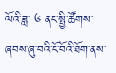ལོའི་ཟླ་ ༦ ནང་སྤྱི་ཚོགས་ཞབས་ཞུ་བའི་ངོ་བོའི་ཐོག་ནས་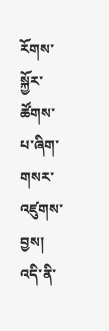རོགས་སྐྱོར་ཚོགས་པ་ཞིག་གསར་འཛུགས་བྱས། འདི་ནི་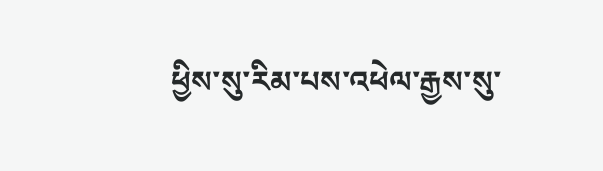ཕྱིས་སུ་རིམ་པས་འཕེལ་རྒྱས་སུ་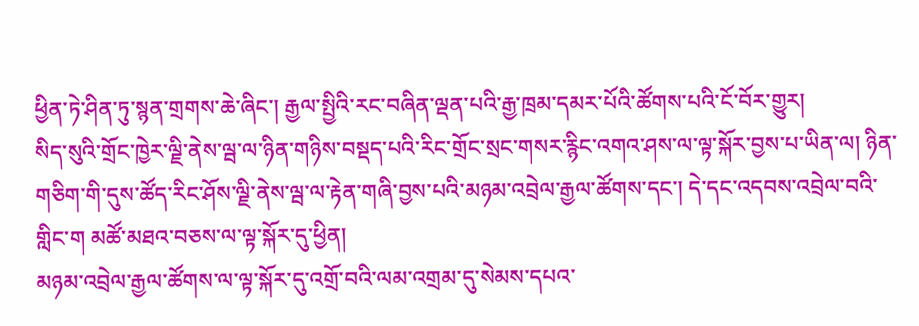ཕྱིན་ཏེ་ཤིན་ཏུ་སྙན་གྲགས་ཆེ་ཞིང་། རྒྱལ་སྤྱིའི་རང་བཞིན་ལྡན་པའི་རྒྱ་ཁྲམ་དམར་པོའི་ཚོགས་པའི་ངོ་བོར་གྱུར།
སིད་སུའི་གྲོང་ཁྱེར་ལྗི་ནེས་ལྦ་ལ་ཉིན་གཉིས་བསྡད་པའི་རིང་གྲོང་སྲང་གསར་རྙིང་འགའ་ཤས་ལ་ལྟ་སྐོར་བྱས་པ་ཡིན་ལ། ཉིན་གཅིག་གི་དུས་ཚོད་རིང་ཤོས་ལྗི་ནེས་ལྦ་ལ་རྟེན་གཞི་བྱས་པའི་མཉམ་འབྲེལ་རྒྱལ་ཚོགས་དང་། དེ་དང་འདབས་འབྲེལ་བའི་གླིང་ག མཚོ་མཐའ་བཅས་ལ་ལྟ་སྐོར་དུ་ཕྱིན།
མཉམ་འབྲེལ་རྒྱལ་ཚོགས་ལ་ལྟ་སྐོར་དུ་འགྲོ་བའི་ལམ་འགྲམ་དུ་སེམས་དཔའ་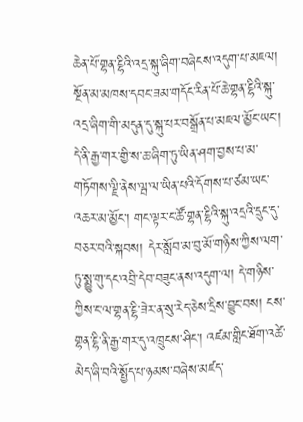ཆེན་པོ་གྷན་ངྷིའི་འདྲ་སྐུ་ཞིག་བཞེངས་འདུག་པ་མཇལ། སྔོན་མ་མཁས་དབང་ཟམ་གདོང་རིན་པོ་ཆེ་གྷན་ངྷིའི་སྐུ་འདྲ་ཞིག་གི་མདུན་དུ་སྐུ་པར་བསྒྲོན་པ་མཇལ་མྱོང་ཡང་། དེ་ནི་རྒྱ་གར་གྱི་ས་ཆ་ཞིག་ཏུ་ཡིན་ཤག་བྱས་པ་མ་གཏོགས་ལྗི་ནེས་ལྦ་ལ་ཡིན་པའི་དོགས་པ་ཙམ་ཡང་འཆར་མ་མྱོང་། གང་ལྟར་ང་ཚོ་གྷན་ངྷིའི་སྐུ་འདྲའི་དྲུང་དུ་བཅར་བའི་སྐབས། དེར་སློབ་མ་བུ་མོ་གཉིས་ཀྱིས་ལག་ཏུ་སྨྱུ་གུ་དང་འབྲི་དེབ་བཟུང་ནས་འདུག་ལ། དེ་གཉིས་ཀྱིས་ང་ལ་གྷན་ངྷི་ཟེར་ན་སུ་རེད་ཅེས་དྲིས་བྱུང་བས། ངས་གྷན་ངྷི་ནི་རྒྱ་གར་དུ་འཁྲུངས་ཤིང་། འཛམ་གླིང་ཐོག་འཚེ་མེད་ཞི་བའི་སྤྱོད་པ་ཉམས་བཞེས་མཛད་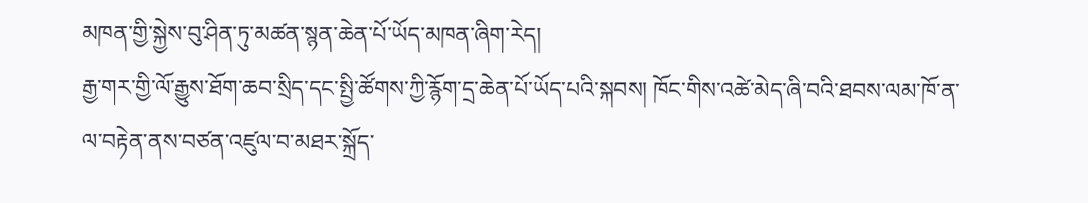མཁན་གྱི་སྐྱེས་བུ་ཤིན་ཏུ་མཚན་སྙན་ཆེན་པོ་ཡོད་མཁན་ཞིག་རེད།
རྒྱ་གར་གྱི་ལོ་རྒྱུས་ཐོག་ཆབ་སྲིད་དང་སྤྱི་ཚོགས་ཀྱི་རྙོག་དྲ་ཆེན་པོ་ཡོད་པའི་སྐབས། ཁོང་གིས་འཚེ་མེད་ཞི་བའི་ཐབས་ལམ་ཁོ་ན་ལ་བརྟེན་ནས་བཙན་འཛུལ་བ་མཐར་སྐྲོད་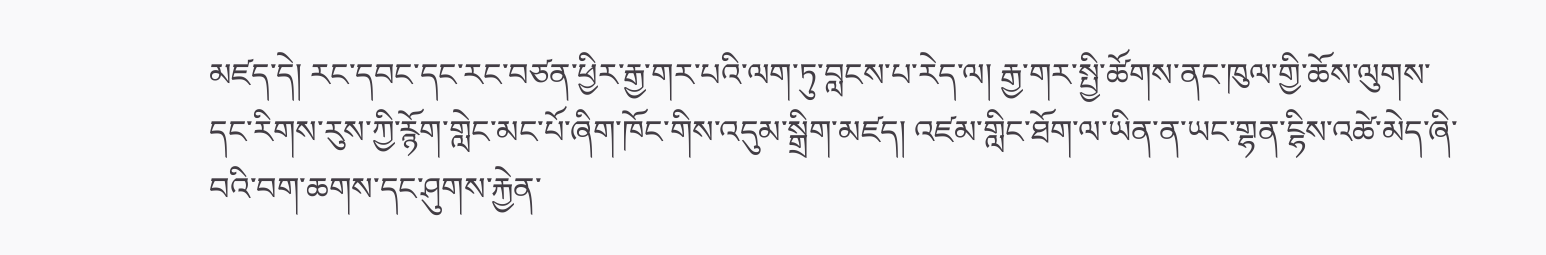མཛད་དེ། རང་དབང་དང་རང་བཙན་ཕྱིར་རྒྱ་གར་པའི་ལག་ཏུ་བླངས་པ་རེད་ལ། རྒྱ་གར་སྤྱི་ཚོགས་ནང་ཁུལ་གྱི་ཆོས་ལུགས་དང་རིགས་རུས་ཀྱི་རྙོག་གླེང་མང་པོ་ཞིག་ཁོང་གིས་འདུམ་སྒྲིག་མཛད། འཛམ་གླིང་ཐོག་ལ་ཡིན་ན་ཡང་གྷན་ངྷིས་འཚེ་མེད་ཞི་བའི་བག་ཆགས་དང་ཤུགས་རྐྱེན་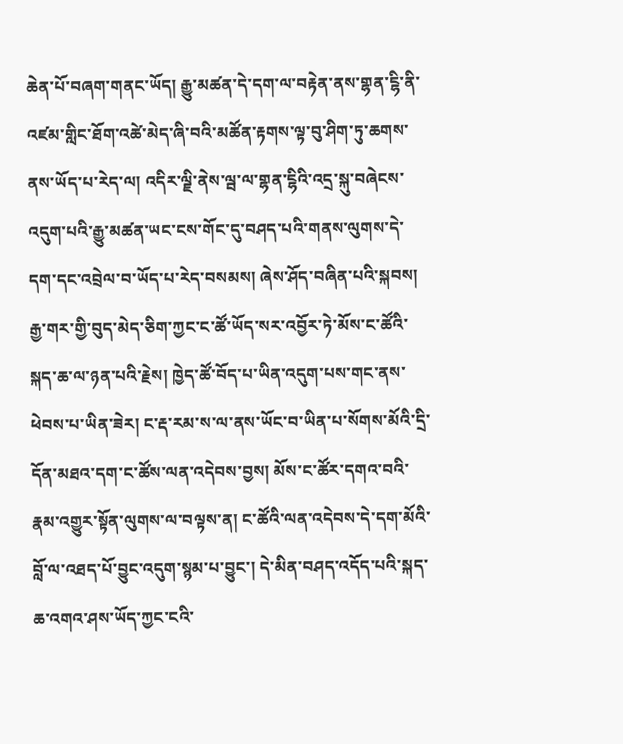ཆེན་པོ་བཞག་གནང་ཡོད། རྒྱུ་མཚན་དེ་དག་ལ་བརྟེན་ནས་གྷན་ངྷི་ནི་འཛམ་གླིང་ཐོག་འཚེ་མེད་ཞི་བའི་མཚོན་རྟགས་ལྟ་བུ་ཤིག་ཏུ་ཆགས་ནས་ཡོད་པ་རེད་ལ། འདིར་ལྗི་ནེས་ལྦ་ལ་གྷན་ངྷིའི་འདྲ་སྐུ་བཞེངས་འདུག་པའི་རྒྱུ་མཚན་ཡང་ངས་གོང་དུ་བཤད་པའི་གནས་ལུགས་དེ་དག་དང་འབྲེལ་བ་ཡོད་པ་རེད་བསམས། ཞེས་ཤོད་བཞིན་པའི་སྐབས། རྒྱ་གར་གྱི་བུད་མེད་ཅིག་ཀྱང་ང་ཚོ་ཡོད་སར་འབྱོར་ཏེ་མོས་ང་ཚོའི་སྐད་ཆ་ལ་ཉན་པའི་རྗེས། ཁྱེད་ཚོ་བོད་པ་ཡིན་འདུག་པས་གང་ནས་ཕེབས་པ་ཡིན་ཟེར། ང་རྡ་རམ་ས་ལ་ནས་ཡོང་བ་ཡིན་པ་སོགས་མོའི་དྲི་དོན་མཐའ་དག་ང་ཚོས་ལན་འདེབས་བྱས། མོས་ང་ཚོར་དགའ་བའི་རྣམ་འགྱུར་སྟོན་ལུགས་ལ་བལྟས་ན། ང་ཚོའི་ལན་འདེབས་དེ་དག་མོའི་བློ་ལ་འཐད་པོ་བྱུང་འདུག་སྙམ་པ་བྱུང་། དེ་མིན་བཤད་འདོད་པའི་སྐད་ཆ་འགའ་ཤས་ཡོད་ཀྱང་ངའི་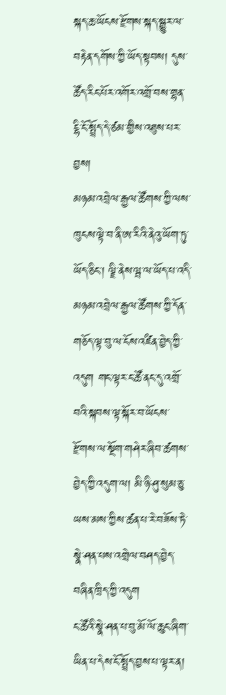སྐད་ཆ་ཡོངས་རྫོགས་སྐད་སྒྱུར་ལ་བརྟེན་དགོས་ཀྱི་ཡོད་སྟབས། དུས་ཚོད་རིང་པོར་འགོར་འགྲོ་བས་གྷན་ངྷི་ངོ་སྤྲོད་དེ་ཙམ་གྱིས་འཐུས་པར་བྱས།
མཉམ་འབྲེལ་རྒྱལ་ཚོགས་ཀྱི་ལས་ཁུངས་ལྟེ་བ་ནི་ཨ་རིའི་ནེའུ་ཡོག་ཏུ་ཡོད་ཅིང་། ལྗི་ནེས་ལྦ་ལ་ཡོད་པ་འདི་མཉམ་འབྲེལ་རྒྱལ་ཚོགས་ཀྱི་དོན་གཅོད་ལྟ་བུ་ལ་ངོས་འཛིན་བྱེད་ཀྱི་འདུག གང་ལྟར་ང་ཚོ་ནང་དུ་འགྲོ་བའི་སྐབས་ལྟ་སྐོར་བ་ཡོངས་རྫོགས་ལ་སྔོག་གཤེར་ཞིབ་ཚགས་བྱེད་ཀྱི་འདུག་ལ། མི་ཉི་ཤུ་སུམ་ཅུ་ཡས་མས་ཀྱིས་ཚན་པ་རེ་བཟོས་ཏེ་སྣེ་ཤན་པས་འགྲེལ་བཤད་བྱེད་བཞིན་ཁྲིད་ཀྱི་འདུག
ང་ཚོའི་སྣེ་ཤན་པ་བུ་མོ་ལོ་ཆུང་ཞིག་ཡིན་པ་དེས་ངོ་སྤྲོད་བྱས་པ་ལྟར་ན།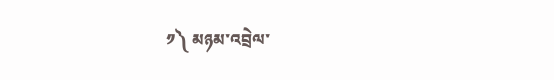༡༽ མཉམ་འབྲེལ་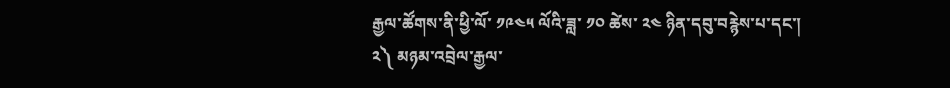རྒྱལ་ཚོགས་ནི་ཕྱི་ལོ་ ༡༩༤༥ ལོའི་ཟླ་ ༡༠ ཚེས་ ༢༤ ཉིན་དབུ་བརྙེས་པ་དང་།
༢༽ མཉམ་འབྲེལ་རྒྱལ་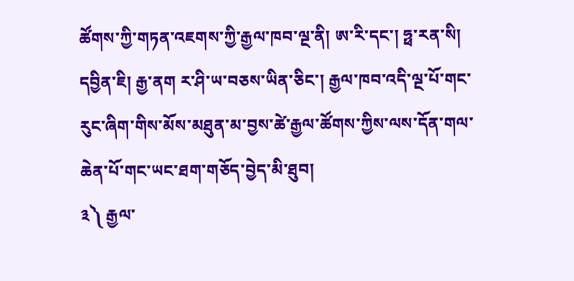ཚོགས་ཀྱི་གཏན་འཇགས་ཀྱི་རྒྱལ་ཁབ་ལྔ་ནི། ཨ་རི་དང་། ཧྥ་རན་སི། དབྱིན་ཇི། རྒྱ་ནག ར་ཤི་ཡ་བཅས་ཡིན་ཅིང་། རྒྱལ་ཁབ་འདི་ལྔ་པོ་གང་རུང་ཞིག་གིས་མོས་མཐུན་མ་བྱས་ཚེ་རྒྱལ་ཚོགས་ཀྱིས་ལས་དོན་གལ་ཆེན་པོ་གང་ཡང་ཐག་གཅོད་བྱེད་མི་ཐུབ།
༣༽ རྒྱལ་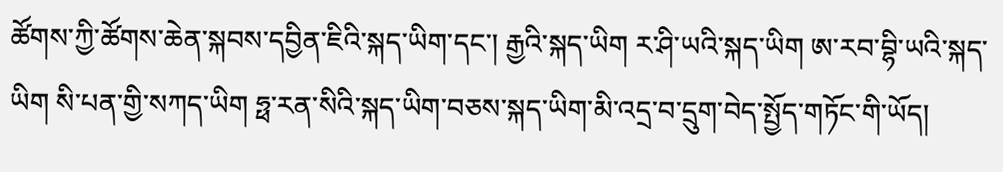ཚོགས་ཀྱི་ཚོགས་ཆེན་སྐབས་དབྱིན་ཇིའི་སྐད་ཡིག་དང་། རྒྱའི་སྐད་ཡིག ར་ཤི་ཡའི་སྐད་ཡིག ཨ་རབ་བྷི་ཡའི་སྐད་ཡིག སི་པན་གྱི་སཀད་ཡིག ཧྥ་རན་སིའི་སྐད་ཡིག་བཅས་སྐད་ཡིག་མི་འདྲ་བ་དྲུག་བེད་སྤྱོད་གཏོང་གི་ཡོད།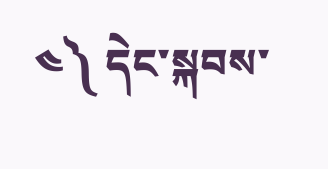༤༽ དེང་སྐབས་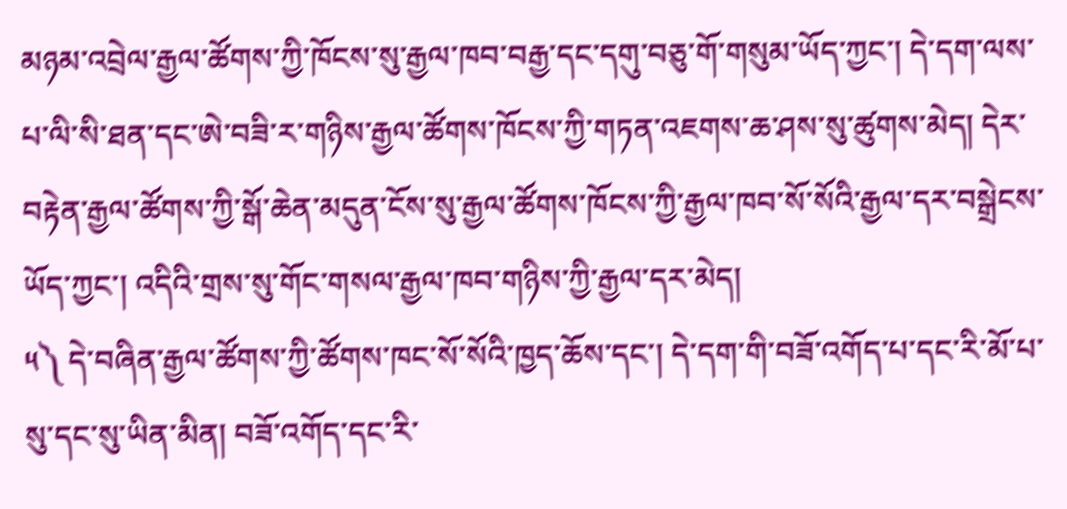མཉམ་འབྲེལ་རྒྱལ་ཚོགས་ཀྱི་ཁོངས་སུ་རྒྱལ་ཁབ་བརྒྱ་དང་དགུ་བཅུ་གོ་གསུམ་ཡོད་ཀྱང་། དེ་དག་ལས་པ་ལི་སི་ཐན་དང་ཨེ་བཟི་ར་གཉིས་རྒྱལ་ཚོགས་ཁོངས་ཀྱི་གཏན་འཇགས་ཆ་ཤས་སུ་ཚུགས་མེད། དེར་བརྟེན་རྒྱལ་ཚོགས་ཀྱི་སྒོ་ཆེན་མདུན་ངོས་སུ་རྒྱལ་ཚོགས་ཁོངས་ཀྱི་རྒྱལ་ཁབ་སོ་སོའི་རྒྱལ་དར་བསྒྲེངས་ཡོད་ཀྱང་། འདིའི་གྲས་སུ་གོང་གསལ་རྒྱལ་ཁབ་གཉིས་ཀྱི་རྒྱལ་དར་མེད།
༥༽ དེ་བཞིན་རྒྱལ་ཚོགས་ཀྱི་ཚོགས་ཁང་སོ་སོའི་ཁྱད་ཆོས་དང་། དེ་དག་གི་བཟོ་འགོད་པ་དང་རི་མོ་པ་སུ་དང་སུ་ཡིན་མིན། བཟོ་འགོད་དང་རི་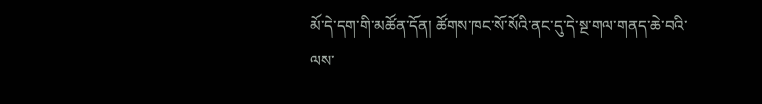མོ་དེ་དག་གི་མཚོན་དོན། ཚོགས་ཁང་སོ་སོའི་ནང་དུ་དེ་སྔ་གལ་གནད་ཆེ་བའི་ལས་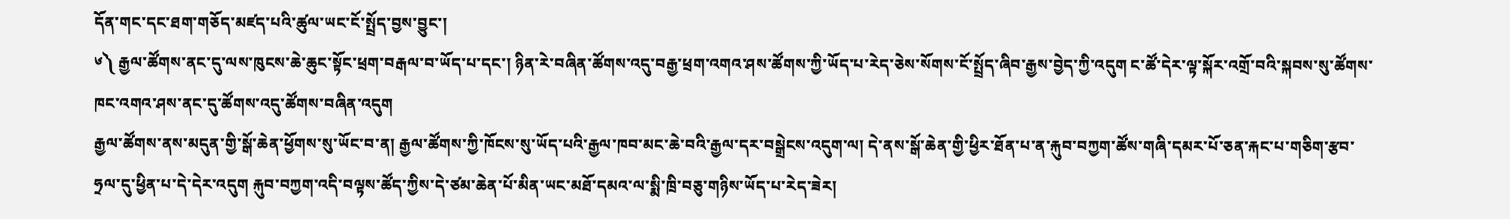དོན་གང་དང་ཐག་གཅོད་མཛད་པའི་ཚུལ་ཡང་ངོ་སྤྲོད་བྱས་བྱུང་།
༦༽ རྒྱལ་ཚོགས་ནང་དུ་ལས་ཁུངས་ཆེ་ཆུང་སྟོང་ཕྲག་བརྒལ་བ་ཡོད་པ་དང་། ཉིན་རེ་བཞིན་ཚོགས་འདུ་བརྒྱ་ཕྲག་འགའ་ཤས་ཚོགས་ཀྱི་ཡོད་པ་རེད་ཅེས་སོགས་ངོ་སྤྲོད་ཞིབ་རྒྱས་བྱེད་ཀྱི་འདུག ང་ཚོ་དེར་ལྟ་སྐོར་འགྲོ་བའི་སྐབས་སུ་ཚོགས་ཁང་འགའ་ཤས་ནང་དུ་ཚོགས་འདུ་ཚོགས་བཞིན་འདུག
རྒྱལ་ཚོགས་ནས་མདུན་གྱི་སྒོ་ཆེན་ཕྱོགས་སུ་ཡོང་བ་ན། རྒྱལ་ཚོགས་ཀྱི་ཁོངས་སུ་ཡོད་པའི་རྒྱལ་ཁབ་མང་ཆེ་བའི་རྒྱལ་དར་བསྒྲེངས་འདུག་ལ། དེ་ནས་སྒོ་ཆེན་གྱི་ཕྱིར་ཐོན་པ་ན་རྐུབ་བཀྱག་ཚོས་གཞི་དམར་པོ་ཅན་རྐང་པ་གཅིག་རྩབ་ཧྲལ་དུ་ཕྱིན་པ་དེ་དེར་འདུག རྐུབ་བཀྱག་འདི་བལྟས་ཚོད་ཀྱིས་དེ་ཙམ་ཆེན་པོ་མིན་ཡང་མཐོ་དམའ་ལ་སྨི་ཁྲི་བཅུ་གཉིས་ཡོད་པ་རེད་ཟེར།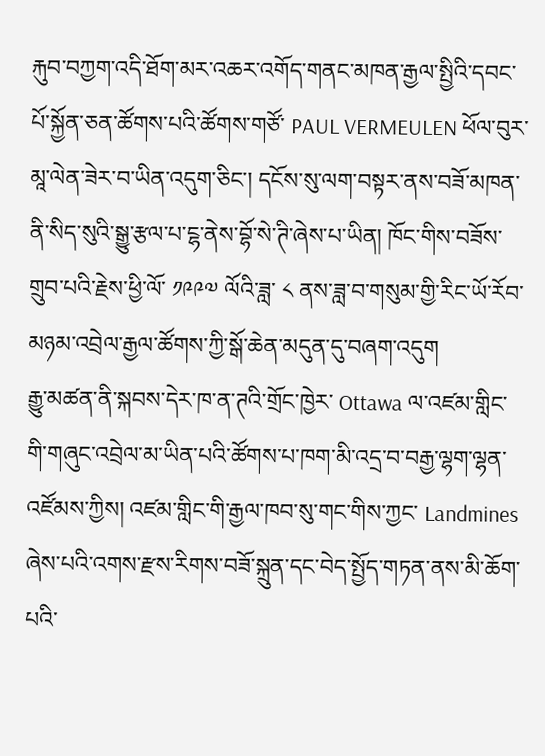རྐུབ་བཀྱག་འདི་ཐོག་མར་འཆར་འགོད་གནང་མཁན་རྒྱལ་སྤྱིའི་དབང་པོ་སྐྱོན་ཅན་ཚོགས་པའི་ཚོགས་གཙོ་ PAUL VERMEULEN ཕོལ་བུར་མཱ་ལེན་ཟེར་བ་ཡིན་འདུག་ཅིང་། དངོས་སུ་ལག་བསྟར་ནས་བཟོ་མཁན་ནི་སིད་སུའི་སྒྱུ་རྩལ་པ་ངྷ་ནེས་བྷོ་སེ་ཊི་ཞེས་པ་ཡིན། ཁོང་གིས་བཟོས་གྲུབ་པའི་རྗེས་ཕྱི་ལོ་ ༡༩༩༧ ལོའི་ཟླ་ ༨ ནས་ཟླ་བ་གསུམ་གྱི་རིང་ཡོ་རོབ་མཉམ་འབྲེལ་རྒྱལ་ཚོགས་ཀྱི་སྒོ་ཆེན་མདུན་དུ་བཞག་འདུག
རྒྱུ་མཚན་ནི་སྐབས་དེར་ཁ་ན་ཊའི་གྲོང་ཁྱེར་ Ottawa ལ་འཛམ་གླིང་གི་གཞུང་འབྲེལ་མ་ཡིན་པའི་ཚོགས་པ་ཁག་མི་འདྲ་བ་བརྒྱ་ལྷག་ལྷན་འཛོམས་ཀྱིས། འཛམ་གླིང་གི་རྒྱལ་ཁབ་སུ་གང་གིས་ཀྱང་ Landmines ཞེས་པའི་འགས་རྫས་རིགས་བཟོ་སྐྲུན་དང་བེད་སྤྱོད་གཏན་ནས་མི་ཆོག་པའི་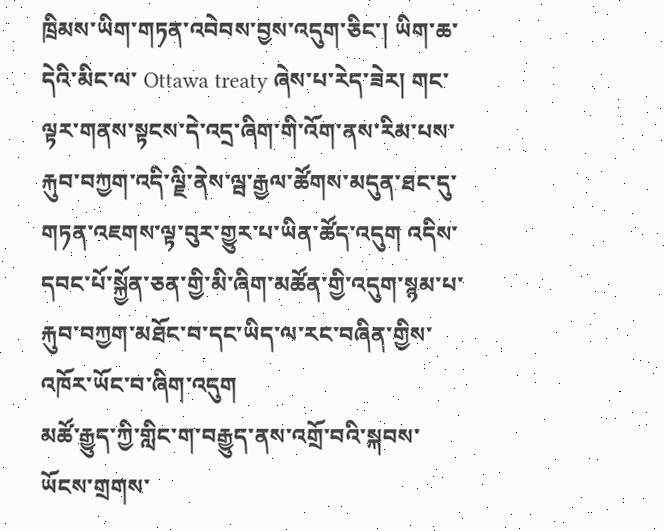ཁྲིམས་ཡིག་གཏན་འབེབས་བྱས་འདུག་ཅིང་། ཡིག་ཆ་དེའི་མིང་ལ་ Ottawa treaty ཞེས་པ་རེད་ཟེར། གང་ལྟར་གནས་སྟངས་དེ་འདྲ་ཞིག་གི་འོག་ནས་རིམ་པས་རྐུབ་བཀྱག་འདི་ལྗི་ནེས་ལྦ་རྒྱལ་ཚོགས་མདུན་ཐང་དུ་གཏན་འཇགས་ལྟ་བུར་གྱུར་པ་ཡིན་ཚོད་འདུག འདིས་དབང་པོ་སྐྱོན་ཅན་གྱི་མི་ཞིག་མཚོན་གྱི་འདུག་སྙམ་པ་རྐུབ་བཀྱག་མཐོང་བ་དང་ཡིད་ལ་རང་བཞིན་གྱིས་འཁོར་ཡོང་བ་ཞིག་འདུག
མཚོ་རྒྱུད་ཀྱི་གླིང་ག་བརྒྱུད་ནས་འགྲོ་བའི་སྐབས་ཡོངས་གྲགས་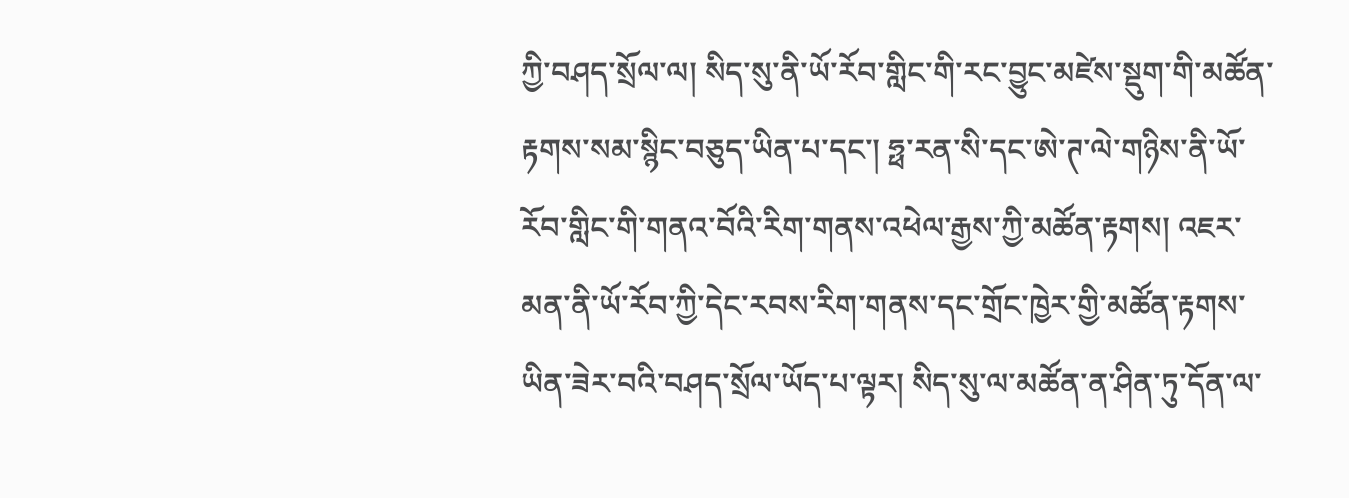ཀྱི་བཤད་སྲོལ་ལ། སིད་སུ་ནི་ཡོ་རོབ་གླིང་གི་རང་བྱུང་མཛེས་སྡུག་གི་མཚོན་རྟགས་སམ་སྙིང་བཅུད་ཡིན་པ་དང་། ཧྥ་རན་སི་དང་ཨེ་ཊ་ལེ་གཉིས་ནི་ཡོ་རོབ་གླིང་གི་གནའ་བོའི་རིག་གནས་འཕེལ་རྒྱས་ཀྱི་མཚོན་རྟགས། འཇར་མན་ནི་ཡོ་རོབ་ཀྱི་དེང་རབས་རིག་གནས་དང་གྲོང་ཁྱེར་གྱི་མཚོན་རྟགས་ཡིན་ཟེར་བའི་བཤད་སྲོལ་ཡོད་པ་ལྟར། སིད་སུ་ལ་མཚོན་ན་ཤིན་ཏུ་དོན་ལ་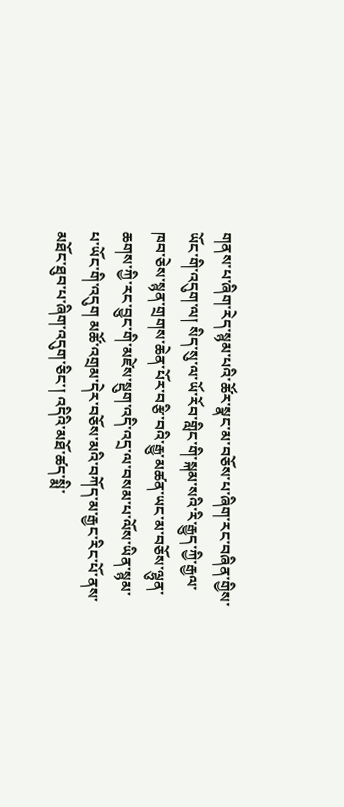གནས་པ་ཞིག་རེད་སྙམ་པའི་ཚོར་སྣང་མ་བཅོས་པ་ཞིག་རང་བཞིན་གྱིས་ཡོང་གི་འདུག་ལ། སིད་སུ་ལ་ཡོ་རོབ་གླིང་གི་སྐམ་སའི་རི་རྒྱུད་ཀྱི་རྒྱལ་ཁབ་ཅེས་སྙན་གྲགས་ཆེན་པོར་བརྩི་བའི་རྒྱུ་མཚན་ཡང་མ་བཅོས་ལྷུན་ཆགས་ཀྱི་རང་བྱུང་གི་མཛེས་སྡུག་འདི་འདྲ་ལ་བསམ་པ་ལོས་ཡིན་སྙམ་པ་ཡོང་གི་འདུག མཚོ་འགྲམ་དེར་བཅོས་མའི་བཀོད་མ་རྒྱང་རིང་པོ་ནས་མཐོང་ཐུབ་པ་ཞིག་འདུག་ཅིང་། འདིའི་མཐོ་ཚད་སྨི་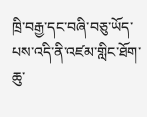ཁྲི་བརྒྱ་དང་བཞི་བཅུ་ཡོད་པས་འདི་ནི་འཛམ་གླིང་ཐོག་ཆུ་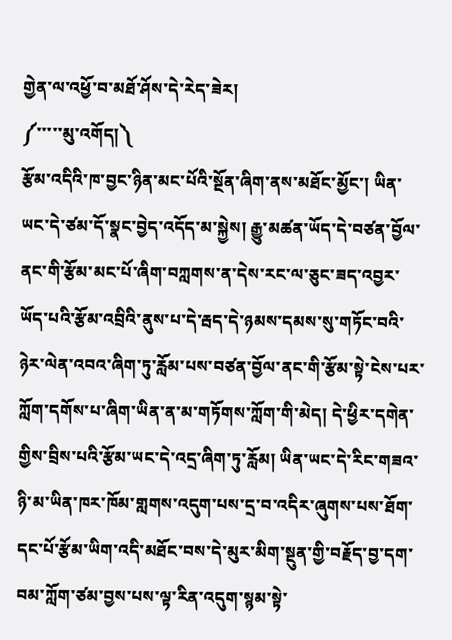གྱེན་ལ་འཕྱོ་བ་མཐོ་ཤོས་དེ་རེད་ཟེར།
༼་་་་་མུ་འགོད།༽
རྩོམ་འདིའི་ཁ་བྱང་ཉིན་མང་པོའི་སྔོན་ཞིག་ནས་མཐོང་མྱོང་། ཡིན་ཡང་དེ་ཙམ་དོ་སྣང་བྱེད་འདོད་མ་སྐྱེས། རྒྱུ་མཚན་ཡོད་དེ་བཙན་བྱོལ་ནང་གི་རྩོམ་མང་པོ་ཞིག་བཀླགས་ན་དེས་རང་ལ་ཅུང་ཟད་འབྱར་ཡོད་པའི་རྩོམ་འབྲིའི་ནུས་པ་དེ་རྦད་དེ་ཉམས་དམས་སུ་གཏོང་བའི་ཉེར་ལེན་འབའ་ཞིག་ཏུ་རློམ་པས་བཙན་བྱོལ་ནང་གི་རྩོམ་སྟེ་ངེས་པར་ཀློག་དགོས་པ་ཞིག་ཡིན་ན་མ་གཏོགས་ཀློག་གི་མེད། དེ་ཕྱིར་དགེན་གྱིས་བྲིས་པའི་རྩོམ་ཡང་དེ་འདྲ་ཞིག་ཏུ་རློམ། ཡིན་ཡང་དེ་རིང་གཟའ་ཉི་མ་ཡིན་ཁར་ཁོམ་གླགས་འདུག་པས་དྲ་བ་འདིར་ཞུགས་པས་ཐོག་དང་པོ་རྩོམ་ཡིག་འདི་མཐོང་བས་དེ་མུར་མིག་སྔུན་གྱི་བརྗོད་བྱ་དག་བམ་ཀློག་ཙམ་བྱས་པས་ལྟ་རིན་འདུག་སྙམ་སྟེ་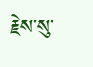རྗེས་སུ་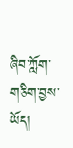ཞིབ་ཀློག་གཅིག་བྱས་ཡོད།